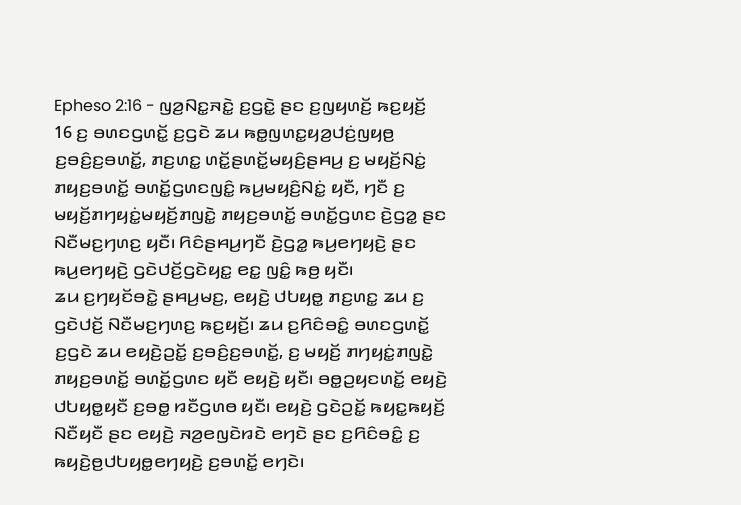Epheso 2:16 - ꤜꤤ꤬ꤡꤢ꤭ꤏꤢꤧ꤭ ꤢ꤬ꤞꤢꤧ꤭ ꤔꤢ ꤢ꤬ꤜꤟꤛꤢꤩ꤬ ꤒꤢ꤬ꤟꤢꤩ꤬
16 ꤢ꤬ ꤋꤛꤢꤞꤛꤢꤩ꤭ ꤢ꤬ꤞꤢꤧ ꤘꤣ ꤒꤥ꤭ꤜꤛꤢ꤭ꤟꤤ꤬ꤓꤢꤦ꤬ꤜꤟꤥ꤬ ꤢ꤬ꤋꤢꤨ꤬ꤢ꤬ꤋꤛꤢꤩ꤭, ꤊꤢ꤬ꤛꤢ꤭ ꤛꤢꤩ꤭ꤔꤛꤢꤩ꤭ꤗꤟꤢꤨ꤬ꤔꤌꤣ꤬ ꤢ꤬ ꤗꤟꤢꤩ꤬ꤡꤢꤦ꤭ ꤊꤟꤢ꤬ꤋꤛꤢꤩ꤭ ꤋꤛꤢꤩ꤭ꤞꤛꤢꤜꤢꤨ꤭ ꤒꤣ꤬ꤗꤟꤢꤨ꤬ꤡꤢꤦ꤭ ꤟꤢꤪ, ꤚꤢꤪ ꤢ꤬ ꤗꤟꤢꤩ꤬ꤊꤚꤟꤢꤦ꤭ꤗꤟꤢꤩ꤬ꤊꤜꤢꤧ꤭ ꤊꤟꤢ꤬ꤋꤛꤢꤩ꤭ ꤋꤛꤢꤩ꤭ꤞꤛꤢ ꤢꤧ꤬ꤞꤤ꤭ ꤔꤢ ꤡꤢꤪꤗꤢ꤬ꤚꤛꤢ꤬ ꤟꤢꤪ꤯ ꤖꤢꤨꤔꤌꤣ꤬ꤚꤢꤪ ꤢꤧ꤬ꤞꤤ꤭ ꤒꤣ꤬ꤕꤚꤟꤢꤧ꤬ ꤔꤢ ꤒꤣ꤬ꤕꤚꤟꤢꤧ꤬ ꤞꤢꤧꤓꤢꤩ꤬ꤞꤢꤧꤟꤢ꤭ ꤕꤢ꤭ ꤜꤢꤨ꤭ ꤒꤥ꤬ ꤟꤢꤪ꤯
ꤘꤣ ꤢ꤬ꤚꤟꤢꤩꤋꤢꤧ꤭ ꤔꤌꤣ꤬ꤗꤢ꤬, ꤕꤟꤢꤧ꤬ ꤓꤝꤟꤥ꤭ ꤊꤢ꤬ꤛꤢ꤭ ꤘꤣ ꤢ꤬ ꤞꤢꤧꤓꤢꤩ꤬ ꤡꤢꤪꤗꤢ꤬ꤚꤛꤢ꤬ ꤒꤢ꤬ꤟꤢꤩ꤬꤯ ꤘꤣ ꤢ꤬ꤖꤢꤨꤋꤢꤨ꤭ ꤋꤛꤢꤞꤛꤢꤩ꤭ ꤢ꤬ꤞꤢꤧ ꤘꤣ ꤕꤟꤢꤧ꤬ꤑꤢꤩ꤭ ꤢ꤬ꤋꤢꤨ꤬ꤢ꤬ꤋꤛꤢꤩ꤭, ꤢ꤬ ꤗꤟꤢꤩ꤬ ꤊꤚꤟꤢꤦ꤭ꤊꤜꤢꤧ꤭ ꤊꤟꤢ꤬ꤋꤛꤢꤩ꤭ ꤋꤛꤢꤩ꤭ꤞꤛꤢ ꤟꤢꤪ ꤕꤟꤢꤧ꤬ ꤟꤢꤪ꤯ ꤋꤥ꤭ꤑꤟꤢꤛꤢꤩ꤭ ꤕꤟꤢꤧ꤬ ꤓꤝꤟꤥ꤭ꤟꤢꤪ ꤢ꤬ꤋꤥ꤭ ꤙꤢꤪꤞꤛꤥ ꤟꤢꤪ꤯ ꤕꤟꤢꤧ꤬ ꤞꤢꤧꤑꤢꤩ꤭ ꤒꤟꤢ꤭ꤒꤟꤢꤩ꤬ ꤡꤢꤪꤟꤢꤪ ꤔꤢ ꤕꤟꤢꤧ꤬ ꤏꤤ꤬ꤕꤜꤢꤧꤙꤢꤧ ꤕꤚꤢꤧ ꤔꤢ ꤢ꤬ꤖꤢꤨꤋꤢꤨ꤭ ꤢ꤬ ꤒꤟꤢꤧ꤬ꤥ꤬ꤓꤝꤟꤥ꤭ꤕꤚꤟꤢꤧ꤬ ꤢ꤬ꤋꤛꤢꤩ꤭ ꤕꤚꤢꤧ꤯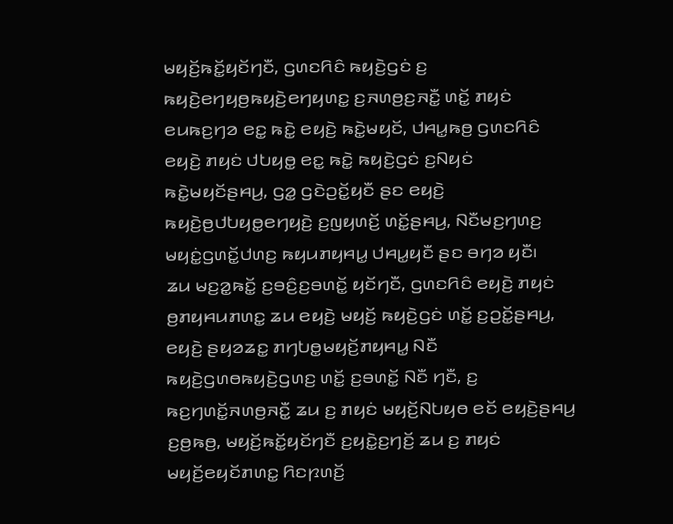ꤗꤟꤢꤩ꤬ꤒꤢꤩ꤭ꤟꤢꤩꤚꤢꤪ, ꤞꤛꤢꤖꤢꤨ ꤒꤟꤢꤧ꤬ꤞꤢꤦ ꤢ꤬ ꤒꤟꤢꤧ꤬ꤕꤚꤟꤥ꤬ꤒꤟꤢꤧ꤬ꤕꤚꤟꤛꤢ꤭ ꤢ꤬ꤏꤛꤥ꤬ꤢ꤬ꤏꤢꤪ꤭ ꤛꤢꤩ꤭ ꤊꤟꤢꤦ ꤕꤣꤒꤢ꤬ꤚꤤ ꤕꤢ꤭ ꤒꤢꤧ꤭ ꤕꤟꤢꤧ꤬ ꤒꤢꤧ꤭ꤗꤟꤢꤩ, ꤓꤌꤣ꤭ꤒꤥ꤬ ꤞꤛꤢꤖꤢꤨ ꤕꤟꤢꤧ꤬ ꤊꤟꤢꤦ ꤓꤝꤟꤥ꤭ ꤕꤢ꤭ ꤒꤢꤧ꤭ ꤒꤟꤢꤧ꤬ꤞꤢꤦ ꤢ꤬ꤡꤟꤢꤦ ꤒꤢꤧ꤭ꤗꤟꤢꤩꤔꤌꤣ꤬, ꤞꤤ꤭ ꤞꤢꤧꤑꤢꤩ꤭ꤟꤢꤪ ꤔꤢ ꤕꤟꤢꤧ꤬ ꤒꤟꤢꤧ꤬ꤥ꤬ꤓꤝꤟꤥ꤭ꤕꤚꤟꤢꤧ꤬ ꤢ꤬ꤜꤟꤛꤢꤩ꤬ ꤛꤢꤩ꤭ꤔꤌꤣ꤬, ꤡꤢꤪꤗꤢ꤬ꤚꤛꤢ꤬ ꤗꤟꤢꤦ꤭ꤞꤛꤢꤩ꤭ꤓꤛꤢ꤬ ꤒꤟꤣꤊꤟꤌꤣ꤭ ꤓꤌꤣ꤭ꤟꤢꤪ ꤔꤢ ꤋꤚꤤ ꤟꤢꤪ꤯
ꤘꤣ ꤗꤢ꤬ꤤ꤭ꤒꤢꤩ꤭ ꤢ꤬ꤋꤢꤨ꤬ꤢ꤬ꤋꤛꤢꤩ꤭ ꤟꤢꤩꤚꤢꤪ, ꤞꤛꤢꤖꤢꤨ ꤕꤟꤢꤧ꤬ ꤊꤟꤢꤦ ꤥ꤬ꤊꤟꤌꤣꤊꤛꤢ꤭ ꤘꤣ ꤕꤟꤢꤧ꤬ ꤗꤟꤢꤩ꤬ ꤒꤟꤢꤧ꤬ꤞꤢꤦ ꤛꤢꤩ꤭ ꤢ꤬ꤑꤢꤩ꤭ꤔꤌꤣ꤬, ꤕꤟꤢꤧ꤬ ꤔꤟꤤꤘꤢ꤭ ꤊꤚꤝꤥ꤭ꤗꤟꤢꤩ꤬ꤊꤟꤌꤣ꤭ ꤡꤢꤪ ꤒꤟꤢꤧ꤬ꤞꤛꤥꤒꤟꤢꤧ꤬ꤞꤛꤢ꤬ ꤛꤢꤩ꤭ ꤢ꤬ꤋꤛꤢꤩ꤭ ꤡꤢꤪ ꤚꤢꤪ, ꤢ꤬ ꤒꤢ꤬ꤚꤛꤢꤩ꤭ꤏꤛꤥ꤬ꤏꤢꤪ꤭ ꤘꤣ ꤢ꤬ ꤊꤟꤢꤦ ꤗꤟꤢꤩ꤬ꤡꤝꤟꤥ ꤕꤢꤩ ꤕꤟꤢꤧ꤬ꤔꤌꤣ꤬ ꤢ꤬ꤥ꤬ꤒꤥ꤬, ꤗꤟꤢꤩ꤬ꤒꤢꤩ꤭ꤟꤢꤩꤚꤢꤪ ꤢ꤬ꤟꤢꤧ꤭ꤢ꤬ꤚꤢꤩ꤬ ꤘꤣ ꤢ꤬ ꤊꤟꤢꤦ ꤗꤟꤢꤩ꤬ꤕꤟꤢꤩꤊꤛꤢ꤭ ꤖꤢꤐꤛꤢꤩ꤬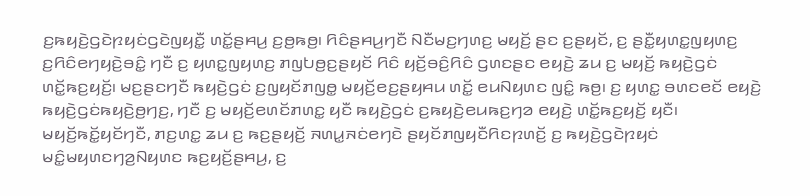ꤢ꤬ꤒꤟꤢꤧ꤬ꤞꤢꤧꤐꤟꤢꤦꤞꤢꤧꤜꤟꤢꤪ꤭ ꤛꤢꤩ꤭ꤔꤌꤣ꤬ ꤢ꤬ꤥ꤬ꤒꤥ꤬꤯ ꤖꤢꤨꤔꤌꤣ꤬ꤚꤢꤪ ꤡꤢꤪꤗꤢ꤬ꤚꤛꤢ꤬ ꤗꤟꤢꤩ꤬ ꤔꤢ ꤢ꤬ꤔꤟꤢꤩ, ꤢ꤬ ꤔꤢꤪ꤭ꤟꤛꤢ꤭ꤜꤟꤛꤢ꤬ ꤢ꤬ꤖꤢꤨꤕꤚꤟꤢꤧ꤬ꤋꤢꤨ꤭ ꤚꤢꤪ ꤢ꤬ ꤟꤛꤢ꤭ꤜꤟꤛꤢ꤬ ꤊꤜꤝꤥ꤬ꤢ꤬ꤔꤟꤢꤩ ꤖꤢꤨ ꤟꤢꤩ꤬ꤋꤢꤨ꤬ꤖꤢꤨ ꤞꤛꤢꤔꤢ ꤕꤟꤢꤧ꤬ ꤘꤣ ꤢ꤬ ꤗꤟꤢꤩ꤬ ꤒꤟꤢꤧ꤬ꤞꤢꤦ ꤛꤢꤩ꤭ꤒꤢ꤬ꤟꤢꤩ꤬꤯ ꤗꤢ꤬ꤔꤢꤚꤢꤪ ꤒꤟꤢꤧ꤬ꤞꤢꤦ ꤢ꤬ꤜꤟꤢꤩꤊꤜꤥ꤭ ꤗꤟꤢꤩ꤬ꤕꤢ꤬ꤔꤟꤌꤣ ꤛꤢꤩ꤭ ꤕꤣꤡꤟꤛꤢ ꤜꤢꤨ꤭ ꤒꤥ꤬꤯ ꤢ꤬ ꤟꤛꤢ꤭ ꤋꤛꤢꤕꤢꤩ ꤕꤟꤢꤧ꤬ ꤒꤟꤢꤧ꤬ꤞꤢꤦꤒꤟꤢꤧ꤬ꤥ꤬ꤚꤢ꤬, ꤚꤢꤪ ꤢ꤬ ꤗꤟꤢꤩ꤬ꤕꤛꤢꤩꤊꤛꤢ꤭ ꤟꤢꤪ ꤒꤟꤢꤧ꤬ꤞꤢꤦ ꤢ꤬ꤒꤟꤢꤧ꤬ꤕꤣꤒꤢ꤬ꤚꤤ ꤕꤟꤢꤧ꤬ ꤛꤢꤩ꤭ꤒꤢ꤬ꤟꤢꤩ꤬ ꤟꤢꤪ꤯
ꤗꤟꤢꤩ꤬ꤒꤢꤩ꤭ꤟꤢꤩꤚꤢꤪ, ꤊꤢ꤬ꤛꤢ꤭ ꤘꤣ ꤢ꤬ ꤒꤢ꤬ꤔꤟꤢꤩ꤬ ꤏꤛꤣ꤭ꤏꤢꤦꤕꤚꤢꤧ ꤔꤟꤢꤩꤊꤜꤟꤢꤪꤖꤢꤐꤛꤢꤩ꤬ ꤢ꤬ ꤒꤟꤢꤧ꤬ꤞꤢꤧꤐꤟꤢꤦ ꤗꤢꤨ꤭ꤗꤟꤛꤢꤚꤤ꤬ꤡꤟꤛꤢ ꤒꤢ꤬ꤟꤢꤩ꤬ꤔꤌꤣ꤬, ꤢ꤬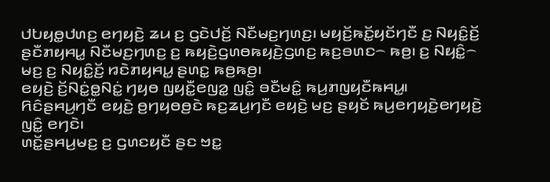ꤓꤝꤟꤥ꤭ꤓꤛꤢ꤬ ꤕꤚꤟꤢꤧ꤬ ꤘꤣ ꤢ꤬ ꤞꤢꤧꤓꤢꤩ꤬ ꤡꤢꤪꤗꤢ꤬ꤚꤛꤢ꤬꤯ ꤗꤟꤢꤩ꤬ꤒꤢꤩ꤭ꤟꤢꤩꤚꤢꤪ ꤢ꤬ ꤡꤟꤢꤨ꤭ꤢꤩ꤬ ꤔꤢꤪꤊꤟꤌꤣ꤭ ꤡꤢꤪꤗꤢ꤬ꤚꤛꤢ꤬ ꤢ꤬ ꤒꤟꤢꤧ꤬ꤞꤛꤥꤒꤟꤢꤧ꤬ꤞꤛꤢ꤬ ꤒꤢ꤬ꤋꤛꤢ꤮ ꤒꤥ꤬꤯ ꤢ꤬ ꤡꤟꤢꤨ꤭꤮ ꤗꤢ꤬ ꤢ꤬ ꤡꤟꤢꤨ꤭ꤢꤩ꤬ ꤙꤢꤧꤊꤟꤌꤣ꤭ ꤔꤛꤢ꤭ ꤒꤥ꤬ꤒꤥ꤬꤯
ꤕꤟꤢꤧ꤬ ꤢꤩ꤬ꤡꤢꤦ꤭ꤥ꤭ꤡꤢꤦ꤭ ꤚꤟꤥ ꤜꤟꤢꤪ꤭ꤕꤜꤤ꤭ ꤜꤢꤨ꤭ ꤋꤢꤪꤗꤢꤨ꤭ ꤒꤣ꤬ꤊꤜꤟꤢꤪꤒꤌꤣ꤭꤯ ꤖꤢꤨꤔꤌꤣ꤬ꤚꤢꤪ ꤕꤟꤢꤧ꤬ ꤥ꤬ꤚꤟꤥꤥ꤬ꤢꤧ ꤒꤢ꤬ꤘꤣ꤬ꤚꤢꤪ ꤕꤟꤢꤧ꤬ ꤗꤢ꤬ ꤔꤟꤢꤩ ꤒꤣ꤬ꤕꤚꤟꤢꤧ꤬ꤕꤚꤟꤢꤧ꤬ ꤜꤢꤨ꤭ ꤕꤚꤢꤧ꤯
ꤛꤢꤩ꤭ꤔꤌꤣ꤬ꤗꤢ꤬ ꤢ꤬ ꤞꤛꤢꤟꤢꤪ ꤔꤢ ꤠꤢ꤭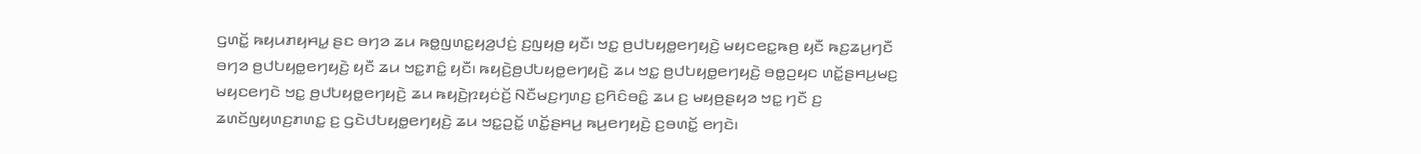ꤞꤛꤢꤩ꤭ ꤒꤟꤣꤊꤟꤌꤣ꤭ ꤔꤢ ꤋꤚꤤ ꤘꤣ ꤒꤥ꤭ꤜꤛꤢ꤭ꤟꤤ꤬ꤓꤢꤦ꤬ ꤢ꤬ꤜꤟꤥ꤬ ꤟꤢꤪ꤯ ꤠꤢ꤭ ꤥ꤬ꤓꤝꤟꤥ꤭ꤕꤚꤟꤢꤧ꤬ ꤗꤟꤢꤕꤢ꤭ꤒꤥ꤬ ꤟꤢꤪ ꤒꤢ꤬ꤘꤣ꤬ꤚꤢꤪ ꤋꤚꤤ ꤥ꤬ꤓꤝꤟꤥ꤭ꤕꤚꤟꤢꤧ꤬ ꤟꤢꤪ ꤘꤣ ꤠꤢ꤭ꤊꤢꤨ꤭ ꤟꤢꤪ꤯ ꤒꤟꤢꤧ꤬ꤥ꤬ꤓꤝꤟꤥ꤭ꤕꤚꤟꤢꤧ꤬ ꤘꤣ ꤠꤢ꤭ ꤥ꤬ꤓꤝꤟꤥ꤭ꤕꤚꤟꤢꤧ꤬ ꤋꤥ꤭ꤑꤟꤢ ꤛꤢꤩ꤭ꤔꤌꤣ꤬ꤗꤢ꤬ ꤗꤟꤢꤕꤚꤢꤧ ꤠꤢ꤭ ꤥ꤬ꤓꤝꤟꤥ꤭ꤕꤚꤟꤢꤧ꤬ ꤘꤣ ꤒꤟꤢꤧ꤬ꤐꤟꤢꤦꤢꤩ꤬ ꤡꤢꤪꤗꤢ꤬ꤚꤛꤢ꤬ ꤢ꤬ꤖꤢꤨꤋꤢꤨ꤭ ꤘꤣ ꤢ꤬ ꤗꤟꤥ꤬ꤔꤟꤤ ꤠꤢ꤭ ꤚꤢꤪ ꤢ꤬ ꤘꤛꤢꤩꤜꤟꤛꤢ꤬ꤊꤛꤢ꤭ ꤢ꤬ ꤞꤢꤧꤓꤝꤟꤥ꤭ꤕꤚꤟꤢꤧ꤬ ꤘꤣ ꤠꤢ꤭ꤑꤢꤩ꤭ ꤛꤢꤩ꤭ꤔꤌꤣ꤬ ꤒꤣ꤬ꤕꤚꤟꤢꤧ꤬ ꤢ꤬ꤋꤛꤢꤩ꤭ ꤕꤚꤢꤧ꤯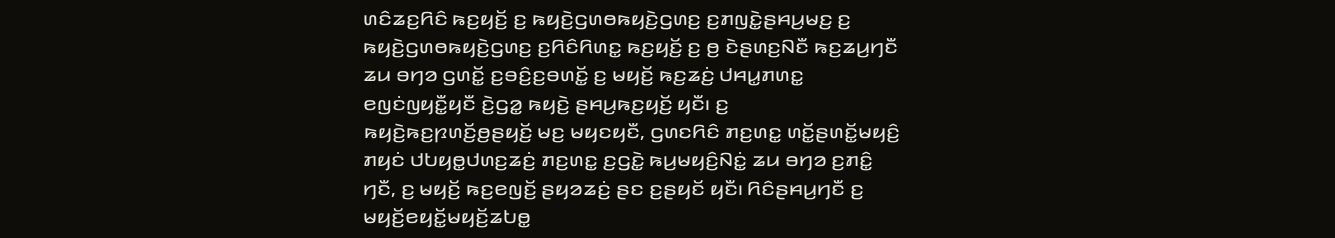ꤛꤢꤨꤘꤢ꤬ꤖꤢꤨ ꤒꤢ꤬ꤟꤢꤩ꤬ ꤢ꤬ ꤒꤟꤢꤧ꤬ꤞꤛꤥꤒꤟꤢꤧ꤬ꤞꤛꤢ꤬ ꤢ꤬ꤊꤜꤢꤧ꤭ꤔꤌꤣ꤬ꤗꤢ꤬ ꤢ꤬ ꤒꤟꤢꤧ꤬ꤞꤛꤥꤒꤟꤢꤧ꤬ꤞꤛꤢ꤬ ꤢ꤬ꤖꤢꤨꤖꤛꤢ꤭ ꤒꤢ꤬ꤟꤢꤩ꤬ ꤢ꤬ ꤥ꤬ ꤢꤧꤔꤛꤢ꤬ꤡꤢꤪ ꤒꤢ꤬ꤘꤣ꤬ꤚꤢꤪ ꤘꤣ ꤋꤚꤤ ꤞꤛꤢꤩ꤭ ꤢ꤬ꤋꤢꤨ꤬ꤢ꤬ꤋꤛꤢꤩ꤭ ꤢ꤬ ꤗꤟꤢꤩ꤬ ꤒꤢ꤬ꤘꤢꤦ꤬ ꤓꤌꤣ꤭ꤊꤛꤢ꤭ ꤕꤜꤢꤦꤜꤟꤢꤪ꤭ꤟꤢꤪ ꤢꤧ꤬ꤞꤤ꤭ ꤒꤟꤢꤧ꤬ ꤔꤌꤣ꤬ꤒꤢ꤬ꤟꤢꤩ꤬ ꤟꤢꤪ꤯ ꤢ꤬ ꤒꤟꤢꤧ꤬ꤒꤢ꤬ꤐꤛꤢꤩ꤬ꤥ꤬ꤔꤟꤢꤩ꤬ ꤗꤢ꤬ ꤗꤟꤢꤟꤢꤪ, ꤞꤛꤢꤖꤢꤨ ꤊꤢ꤬ꤛꤢ꤭ ꤛꤢꤩ꤭ꤔꤛꤢꤩ꤭ꤗꤟꤢꤨ꤬ ꤊꤟꤢꤦ ꤓꤝꤟꤥ꤭ꤓꤛꤢ꤬ꤘꤢꤦ꤬ ꤊꤢ꤬ꤛꤢ꤭ ꤢ꤬ꤞꤢꤧ꤭ ꤒꤣ꤬ꤗꤟꤢꤨ꤬ꤡꤢꤦ꤭ ꤘꤣ ꤋꤚꤤ ꤢ꤬ꤊꤢꤨ꤭ ꤚꤢꤪ, ꤢ꤬ ꤗꤟꤢꤩ꤬ ꤒꤢ꤬ꤕꤜꤢꤩ꤬ ꤔꤟꤤꤘꤢꤦ꤬ ꤔꤢ ꤢ꤬ꤔꤟꤢꤩ ꤟꤢꤪ꤯ ꤖꤢꤨꤔꤌꤣ꤬ꤚꤢꤪ ꤢ꤬ ꤗꤟꤢꤩ꤬ꤕꤟꤢꤩ꤭ꤗꤟꤢꤩ꤬ꤘꤝꤥ꤭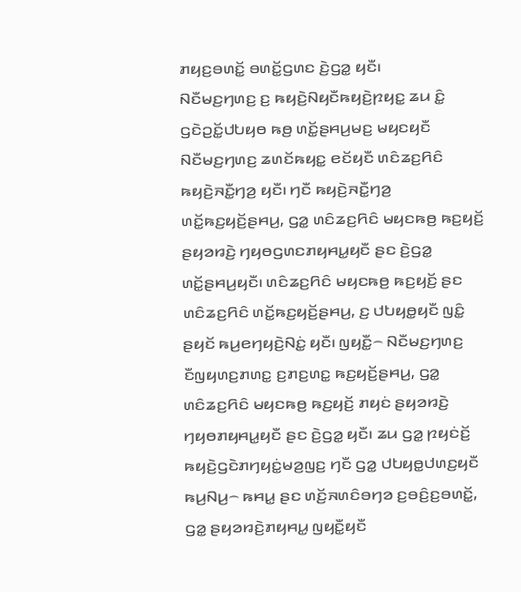ꤊꤟꤢ꤬ꤋꤛꤢꤩ꤭ ꤋꤛꤢꤩ꤭ꤞꤛꤢ ꤢꤧ꤬ꤞꤤ꤭ ꤟꤢꤪ꤯
ꤡꤢꤪꤗꤢ꤬ꤚꤛꤢ꤬ ꤢ꤬ ꤒꤟꤢꤧ꤬ꤡꤟꤢꤪꤒꤟꤢꤧ꤬ꤐꤟꤢ꤭ ꤘꤣ ꤢꤨ꤭ ꤞꤢꤧꤑꤢꤩ꤭ꤓꤝꤟꤥ ꤒꤥ꤬ ꤛꤢꤩ꤭ꤔꤌꤣ꤬ꤗꤢ꤬ ꤗꤟꤢꤟꤢꤪ ꤡꤢꤪꤗꤢ꤬ꤚꤛꤢ꤬ ꤘꤛꤢꤩꤒꤟꤢ꤭ ꤕꤢꤩꤟꤢꤪ ꤛꤢꤨꤘꤢ꤬ꤖꤢꤨ ꤒꤟꤢꤧ꤬ꤏꤢꤪ꤭ꤚꤤ꤬ ꤟꤢꤪ꤯ ꤚꤢꤪ ꤒꤟꤢꤧ꤬ꤏꤢꤪ꤭ꤚꤤ꤬ ꤛꤢꤩ꤭ꤒꤢ꤬ꤟꤢꤩ꤬ꤔꤌꤣ꤬, ꤞꤤ꤭ ꤛꤢꤨꤘꤢ꤬ꤖꤢꤨ ꤗꤟꤢꤒꤥ꤬ ꤒꤢ꤬ꤟꤢꤩ꤬ ꤔꤟꤤꤙꤢꤧ꤬ ꤚꤟꤥꤞꤛꤢꤊꤟꤌꤣ꤭ꤟꤢꤪ ꤔꤢ ꤢꤧ꤬ꤞꤤ꤭ ꤛꤢꤩ꤭ꤔꤌꤣ꤬ꤟꤢꤪ꤯ ꤛꤢꤨꤘꤢ꤬ꤖꤢꤨ ꤗꤟꤢꤒꤥ꤬ ꤒꤢ꤬ꤟꤢꤩ꤬ ꤔꤢ ꤛꤢꤨꤘꤢ꤬ꤖꤢꤨ ꤛꤢꤩ꤭ꤒꤢ꤬ꤟꤢꤩ꤬ꤔꤌꤣ꤬, ꤢ꤬ ꤓꤝꤟꤥ꤭ꤟꤢꤪ ꤜꤢꤨ꤭ ꤔꤟꤢꤩ ꤒꤣ꤬ꤕꤚꤟꤢꤧ꤬ꤡꤢꤦ꤭ ꤟꤢꤪ꤯ ꤜꤟꤢꤪ꤭꤮ ꤡꤢꤪꤗꤢ꤬ꤚꤛꤢ꤬ ꤢꤪꤜꤟꤛꤢ꤬ꤊꤛꤢ꤭ ꤢ꤬ꤊꤢ꤬ꤛꤢ꤭ ꤒꤢ꤬ꤟꤢꤩ꤬ꤔꤌꤣ꤬, ꤞꤤ꤭ ꤛꤢꤨꤘꤢ꤬ꤖꤢꤨ ꤗꤟꤢꤒꤥ꤬ ꤒꤢ꤬ꤟꤢꤩ꤬ ꤊꤟꤢꤦ ꤔꤟꤤꤙꤢꤧ꤬ ꤚꤟꤥꤊꤟꤌꤣ꤭ꤟꤢꤪ ꤔꤢ ꤢꤧ꤬ꤞꤤ꤭ ꤟꤢꤪ꤯ ꤘꤣ ꤞꤤ꤭ ꤐꤟꤢꤦꤢꤩ꤬ ꤒꤟꤢꤧ꤬ꤞꤢꤧꤊꤚꤟꤢꤦ꤭ꤗꤤ꤬ꤜꤢ꤬ ꤚꤢꤪ ꤞꤤ꤭ ꤓꤝꤟꤥ꤭ꤓꤛꤢ꤬ꤟꤢꤪ ꤒꤣ꤬ꤡꤣ꤬꤮ ꤒꤌꤣ꤭ ꤔꤢ ꤛꤢꤩ꤬ꤏꤛꤢꤨꤋꤚꤤ ꤢ꤬ꤋꤢꤨ꤬ꤢ꤬ꤋꤛꤢꤩ꤭, ꤞꤤ꤭ ꤔꤟꤤꤙꤢꤧ꤬ꤊꤟꤌꤣ꤭ ꤜꤟꤢꤪ꤭ꤟꤢꤪ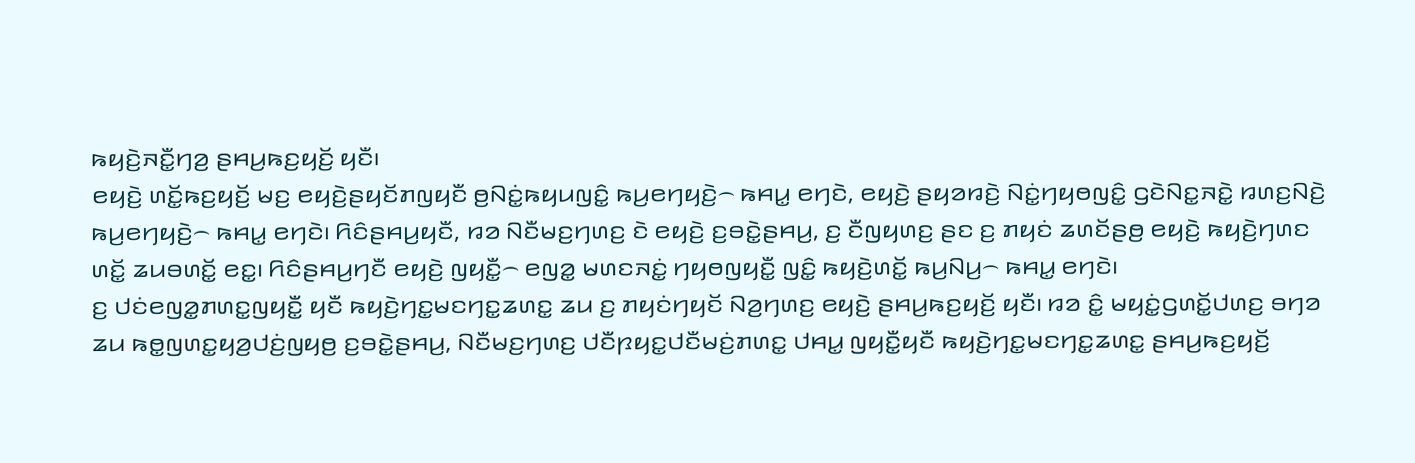ꤒꤟꤢꤧ꤬ꤏꤢꤪ꤭ꤚꤤ꤬ ꤔꤌꤣ꤬ꤒꤢ꤬ꤟꤢꤩ꤬ ꤟꤢꤪ꤯
ꤕꤟꤢꤧ꤬ ꤛꤢꤩ꤭ꤒꤢ꤬ꤟꤢꤩ꤬ ꤗꤢ꤬ ꤕꤟꤢꤧ꤬ꤔꤟꤢꤩꤊꤜꤟꤢꤪ ꤥ꤬ꤡꤢꤦ꤭ꤒꤟꤣꤜꤢꤨ꤭ ꤒꤣ꤬ꤕꤚꤟꤢꤧ꤬꤮ ꤒꤌꤣ꤭ ꤕꤚꤢꤧ, ꤕꤟꤢꤧ꤬ ꤔꤟꤤꤙꤢꤧ꤬ ꤡꤢꤦ꤭ꤚꤟꤥꤜꤢꤨ꤭ ꤞꤢꤧꤡꤢ꤭ꤏꤢꤧ꤭ ꤙꤛꤢ꤬ꤡꤢꤧ꤬ ꤒꤣ꤬ꤕꤚꤟꤢꤧ꤬꤮ ꤒꤌꤣ꤭ ꤕꤚꤢꤧ꤯ ꤖꤢꤨꤔꤌꤣ꤬ꤟꤢꤪ, ꤙꤤ ꤡꤢꤪꤗꤢ꤬ꤚꤛꤢ꤬ ꤢꤧ ꤕꤟꤢꤧ꤬ ꤢ꤬ꤋꤢꤧ꤭ꤔꤌꤣ꤬, ꤢ꤬ ꤢꤪꤜꤟꤛꤢ꤬ ꤔꤢ ꤢ꤬ ꤊꤟꤢꤦ ꤘꤛꤢꤩꤔꤥ꤬ ꤕꤟꤢꤧ꤬ ꤒꤟꤢꤧ꤬ꤚꤛꤢ ꤛꤢꤩ꤭ ꤘꤣꤋꤛꤢꤩ꤭ ꤕꤢ꤭꤯ ꤖꤢꤨꤔꤌꤣ꤬ꤚꤢꤪ ꤕꤟꤢꤧ꤬ ꤜꤟꤢꤪ꤭꤮ ꤕꤜꤤ꤭ ꤗꤛꤢꤏꤢꤦ꤭ ꤚꤟꤥꤜꤟꤢꤪ꤭ ꤜꤢꤨ꤭ ꤒꤟꤢꤧ꤬ꤛꤢꤩ꤭ ꤒꤣ꤬ꤡꤣ꤬꤮ ꤒꤌꤣ꤭ ꤕꤚꤢꤧ꤯
ꤢ꤬ ꤓꤢꤦꤕꤜꤤ꤭ꤊꤛꤢ꤭ꤜꤟꤢꤪ꤭ ꤟꤢꤪ ꤒꤟꤢꤧ꤬ꤚꤢ꤭ꤗꤢꤚꤢ꤭ꤘꤛꤢ꤭ ꤘꤣ ꤢ꤬ ꤊꤟꤢꤦꤚꤟꤢꤩ ꤡꤤ꤬ꤚꤛꤢ꤬ ꤕꤟꤢꤧ꤬ ꤔꤌꤣ꤬ꤒꤢ꤬ꤟꤢꤩ꤬ ꤟꤢꤪ꤯ ꤙꤤ ꤢꤨ꤭ ꤗꤟꤢꤦ꤭ꤞꤛꤢꤩ꤭ꤓꤛꤢ꤬ ꤋꤚꤤ ꤘꤣ ꤒꤥ꤭ꤜꤛꤢ꤭ꤟꤤ꤬ꤓꤢꤦ꤬ꤜꤟꤥ꤬ ꤢ꤬ꤋꤢꤧ꤭ꤔꤌꤣ꤬, ꤡꤢꤪꤗꤢ꤬ꤚꤛꤢ꤬ ꤓꤢꤪꤐꤟꤢ꤭ꤓꤢꤪꤗꤢꤦ꤬ꤊꤛꤢ꤭ ꤓꤌꤣ꤭ ꤜꤟꤢꤪ꤭ꤟꤢꤪ ꤒꤟꤢꤧ꤬ꤚꤢ꤭ꤗꤢꤚꤢ꤭ꤘꤛꤢ꤭ ꤔꤌꤣ꤬ꤒꤢ꤬ꤟꤢꤩ꤬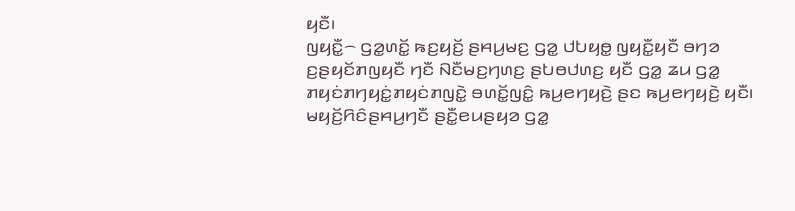ꤟꤢꤪ꤯
ꤜꤟꤢꤪ꤭꤮ ꤞꤤ꤭ꤛꤢꤩ꤭ ꤒꤢ꤬ꤟꤢꤩ꤬ ꤔꤌꤣ꤬ꤗꤢ꤬ ꤞꤤ꤭ ꤓꤝꤟꤥ꤭ ꤜꤟꤢꤪ꤭ꤟꤢꤪ ꤋꤚꤤ ꤢ꤬ꤔꤟꤢꤩꤊꤜꤟꤢꤪ ꤚꤢꤪ ꤡꤢꤪꤗꤢ꤬ꤚꤛꤢ꤬ ꤔꤝꤥꤓꤛꤢ꤬ ꤟꤢꤪ ꤞꤤ꤭ ꤘꤣ ꤞꤤ꤭ ꤊꤟꤢꤦꤊꤚꤟꤢꤦ꤭ꤊꤟꤢꤦꤊꤜꤢꤧ꤭ ꤋꤛꤢꤩ꤭ꤜꤢꤨ꤭ ꤒꤣ꤬ꤕꤚꤟꤢꤧ꤬ ꤔꤢ ꤒꤣ꤬ꤕꤚꤟꤢꤧ꤬ ꤟꤢꤪ꤯ ꤗꤟꤢꤩ꤬ꤖꤢꤨꤔꤌꤣ꤬ꤚꤢꤪ ꤔꤢꤪ꤭ꤕꤣꤔꤟꤤ ꤞꤤ꤭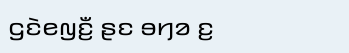ꤞꤢꤧꤕꤜꤢꤪ꤬ ꤔꤢ ꤋꤚꤤ ꤢ꤬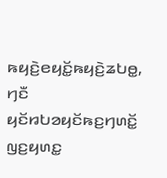ꤒꤟꤢꤧ꤬ꤕꤟꤢꤩ꤭ꤒꤟꤢꤧ꤬ꤘꤝꤥ꤭, ꤚꤢꤪ ꤟꤢꤩꤙꤝꤤꤟꤢꤩꤒꤢ꤬ꤚꤛꤢꤩ꤭ ꤜꤢ꤬ꤟꤛꤢ꤭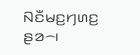ꤡꤢꤪꤗꤢ꤬ꤚꤛꤢ꤬ ꤔꤤ꤮꤯